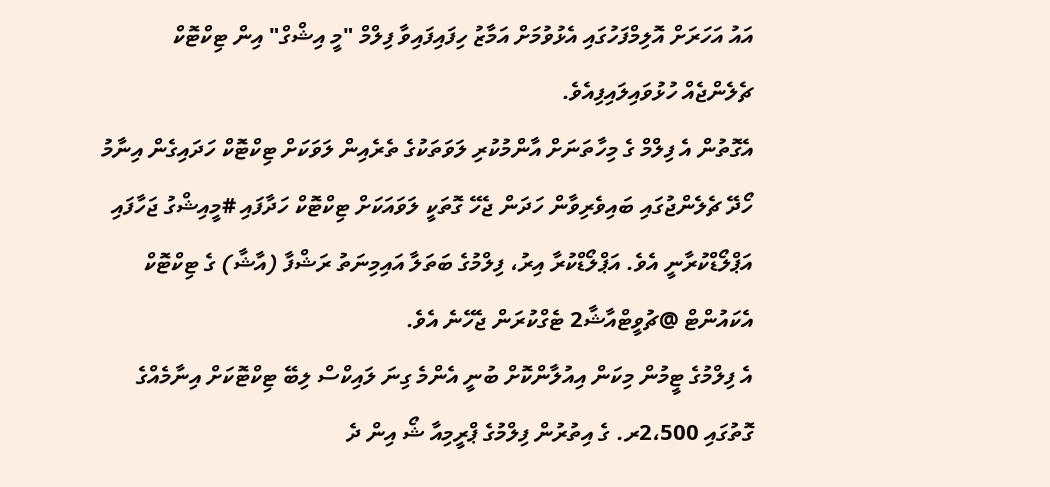އައު އަހަރަށް އޮލިމްފަހުގައި އެޅުވުމަށް އަމާޒު ހިފައިފައިވާ ފިލްމް "މީ އިޝްގް" އިން ޓިކްޓޮކް ޗެލެންޖެއް ހުޅުވައިލައިފިއެވެ.
އެގޮތުން އެ ފިލްމް ގެ މިހާތަނަށް އާންމުކުރި ލަވަތަކުގެ ތެރެއިން ލަވަކަށް ޓިކްޓޮކް ހަދައިގެން އިނާމު ހޯދޭ ޗެލެންޖުގައި ބައިވެރިވާން ހަދަން ޖެހޭ ގޮތަކީ ލަވައަކަށް ޓިކްޓޮކް ހަދާފައި #މީއިޝްގު ޖަހާފައި އަޕްލޯޑްކުރާނީ އެވެ. އަޕްލޯޑްކުރާ އިރު، ފިލްމުގެ ބަތަލާ އައިމިނަތު ރަޝްފާ (އާޝާ) ގެ ޓިކްޓޮކް އެކައުންޓް @ޗުވީޓްއާޝާ2 ޓެގްކުރަން ޖެހޭނެ އެވެ.
އެ ފިލްމުގެ ޓީމުން މިކަން އިއުލާންކޮށް ބުނީ އެންމެ ގިނަ ލައިކްސް ލިބޭ ޓިކްޓޮކަށް އިނާމެއްގެ ގޮތުގައި 2،500ރ. ގެ އިތުރުން ފިލްމުގެ ޕްރީމިއާ ޝޯ އިން ދެ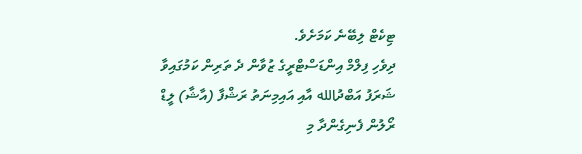ޓިކެޓް ލިބޭނެ ކަމަށެވެ.
ދިވެހި ފިލްމް އިންޑަސްޓްރީގެ ޒުވާން ދެ ތަރިން ކަމުގައިވާ ޝަރަފު އަބްދުالله އާއި އައިމިނަތު ރަޝްފާ (އާޝާ) ލީޑް ރޯލުން ފެނިގެންދާ މި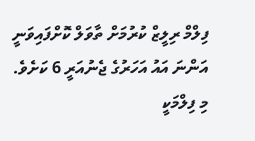ފިލްމް ރިލީޒް ކުރުމަށް ތާވަލް ކޮށްފައިވަނީ އަންނަ އައު އަހަރުގެ ޖެނުއަރީ 6 ކަށެވެ.
މި ފިލްމަކީ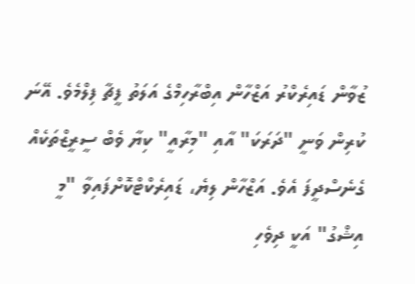ޒުވާން ޑައިރެކްރު އަޒްހާން އިބްރާހިމްގެ އަލަތު ފީޗާ ފިލްމެވެ. އޭނަ ކުރިން ވަނީ "ދަރަކަ" އާއި "މިރާއީ" ކިޔާ ވެބް ސީރީޒްތަކެއް ގެނެސްދީފަ އެވެ. އަޒްހާން ލިޔެ، ޑައިރެކްޓްކޮށްފައިވާ "މީ އިޝްގު" އަކީ ދިވެހި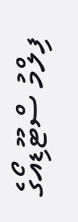ފިލްމު ސްޓޫޑިއޯގެ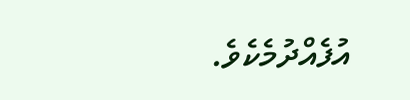އުފެއްދުމެކެވެ.